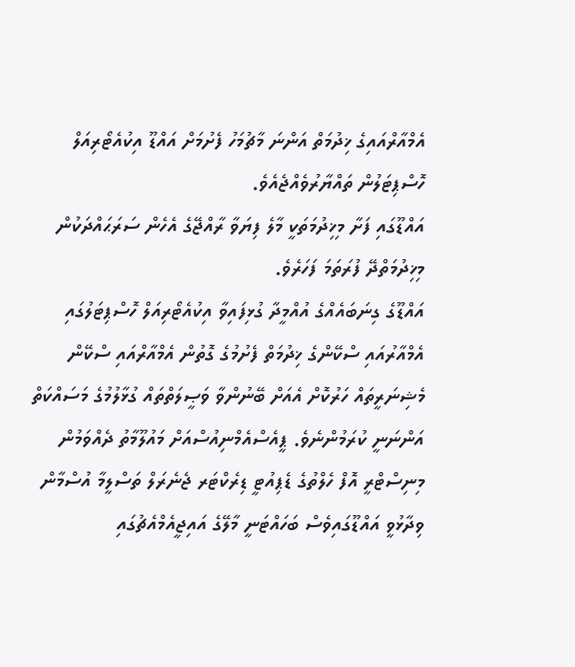އެމްއާރްއައިގެ ޚިދުމަތް އަންނަ މާޗުމަހު ފެށުމަށް އައްޑޫ އިކުއެޓޯރިއަލް ހޮސްޕިޓަލުން ތައްޔާރުވެއްޖެއެވެ.
އައްޑޫގައި ފަށާ މިޚިދުމަތަކީ މާލެ ފިޔަވާ ރާއްޖޭގެ އެހެން ސަރަޙައްދަކުން މިޚިދުމަތްދޭ ފުރަތަމަ ފަހަރެވެ.
އައްޑޫގެ ގިނަބައެއްގެ އުއްމީދާ ގުޅިފައިވާ އިކުއެޓޯރިއަލް ހޮސްޕިޓަލުގައި އެމްއާރުއައި ސްކޭންގެ ޚިދުމަތް ފެށުމުގެ ގޮތުން އެމްއާރްއައި ސްކޭން މެޝިނަރީތައް ހަރުކޮށް އެއަށް ބޭނުންވާ ވަޞީލަތްތައް ގުޅާލުމުގެ މަސައްކަތް އަންނަނީ ކުރަމުންނެވެ. ޕީއެސްއެމްނިއުސްއަށް މައުލޫމާތު ދެއްވަމުން މިނިސްޓްރީ އޮފް ހެލްތުގެ ޑެޕިއުޓީ ޑިރެކްޓަރ ޖެނެރަލް ތަސްލީމާ އުސްމާން ވިދާޅުވީ އައްޑޫގައިވެސް ބަހައްޓަނީ މާލޭގެ އައިޖީއެމްއެޗުގައި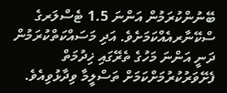ބޭނުންކުރަމުން އަންނަ 1.5 ޓެސްލަރގެ ސްކޭނާރއެއްކަމަށެވެ. އަދި މަސައްކަތްކުރަމުން ދަނީ އަންނަ މަހުގެ ތެރޭގައި ޚިދުމަތް ފެށޭވަރުކުރުމަށްކަމަށް ތަސްލީމާ ވިދާޅުވިއެވެ.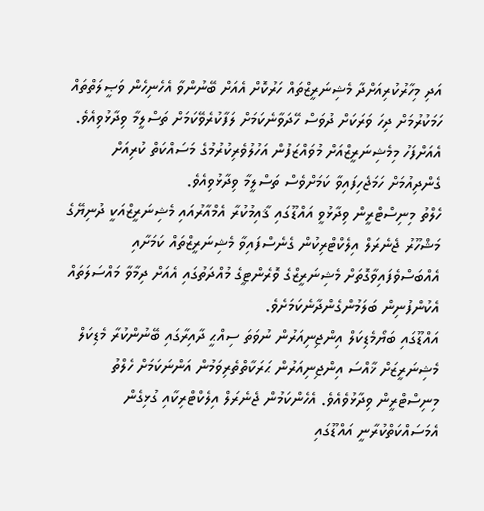އަދި މިހާރުކުރިއަށްދާ މެޝިނަރީޒްތައް ހަރުކޮށް އެއަށް ބޭނުންވާ އެހެނިހެން ވަޞީލަތްތައް ހަމަކުރުމަށް ދިހަ ވަރަކަށް ދުވަސް ހޭދަވާނެކަމަށް ލަފާކުރެވޭކަމަށް ތަސްލީމާ ވިދާޅުވިއެވެ. އެއަށްފަހު މިމެޝިނަރީޒްއަށް މުވައްޒަފުން އަހުލުވެރިކުރުމުގެ މަސައްކަތް ކުރިއަށް ގެންދިއުމަށް ހަމަޖެހިފައިވާ ކަމަށްވެސް ތަސްލީމާ ވިދާޅުވިއެވެ.
ހެލްތު މިނިސްޓްރީން ވިދާޅުވީ އައްޑޫގައި ޤާއިމުކުރާ އެމްއާރުއައި މެޝިނަރީޒްއަކީ ދުނިޔޭގެ މަޝްހޫރު ޖެނެރަލް އިލެކްޓްރިކުން ގެނެސްފައިވާ މެޝިނަރީޒްތައް ކަމަށާއި އެއްބަސްވެފައިވާގޮތަށް މެޝިނަރީޒްގެ ވޮރެންޓީގެ މުއްދަތުގައި އެއަށް ދިމާވާ މައްސަލަތައް އެކުންފުނިން ބަލަމުންގެންދާނެކަމަށެވެ.
އައްޑޫގައި ބަޔޯމެޑިކަލް އިންޖިނިއަރުން ނުވަތަ ސިއްޙީ ދާއިރާގައި ބޭނުންކުރާ މެޑިކަލް މެޝިނަރީޒަށް ޚާއްސަ އިންޖިނިއަރުން ޙަރަކާތްތެރިވަމުން އަންނަކަމަށް ހެލްތު މިނިސްޓްރީން ވިދާޅުވެއެވެ. އެހެންކަމުން ޖެނެރަލް އިލެކްޓްރިކާއި ގުޅިގެން އެމަސައްކަތްކުރާނީ އައްޑޫގައި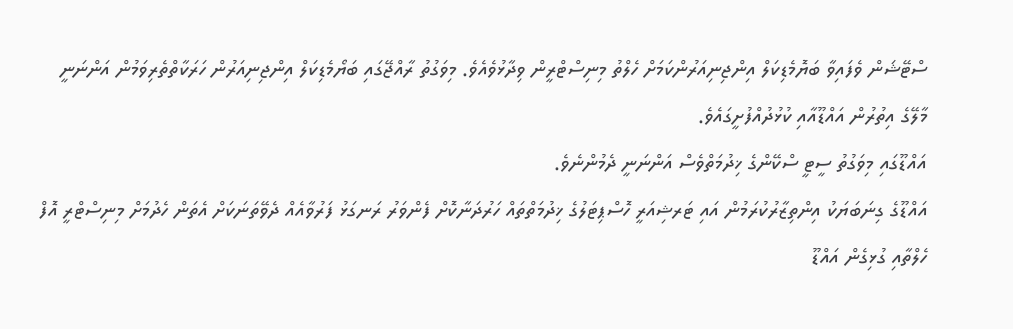ސްޓޭޝަން ވެފައިވާ ބަޔޮމެޑިކަލް އިންޖިނިއަރުންކަމަށް ހެލްތު މިނިސްޓްރީން ވިދާޅުވެއެވެ. މިވަގުތު ރާއްޖޭގައި ބަޔޯމެޑިކަލް އިންޖިނިއަރުން ހަރަކާތްތެރިވަމުން އަންނަނީ މާލޭގެ އިތުރުން އައްޑޫއާއި ކުޅުދުއްފުށީގައެވެ.
އައްޑޫގައި މިވަގުތު ސީޓީ ސްކޭންގެ ޚިދުމަތްވެސް އަންނަނީ ދެމުންނެވެ.
އައްޑޫގެ ގިނަބަޔަކު އިންތިޒާރުކުރަމުން އައި ޓަރޝިއަރީ ހޮސްޕިޓަލުގެ ޚިދުމަތްތައް ހަރުދަނާކޮށް ފެންވަރު ރަނގަޅު ފަރުވާއެއް ދެވޭތަނަކަށް އެތަން ހެދުމަށް މިނިސްޓްރީ އޮފް ހެލްތާއި ގުޅިގެން އައްޑޫ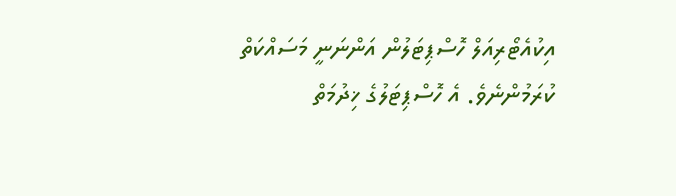އިކުއެޓޯރިއަލް ހޮސްޕިޓަލުން އަންނަނީ މަސައްކަތް ކުރަމުންނެވެ. އެ ހޮސްޕިޓަލުގެ ޚިދުމަތް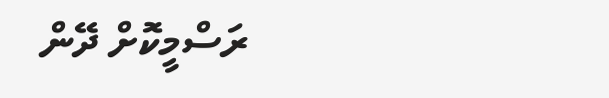ރަސްމީކޮށް ދޭން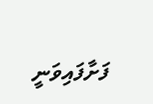ފަށާފައިވަނީ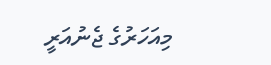މިއަހަރުގެ ޖެނުއަރީ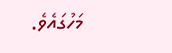މަހުގައެވެ.